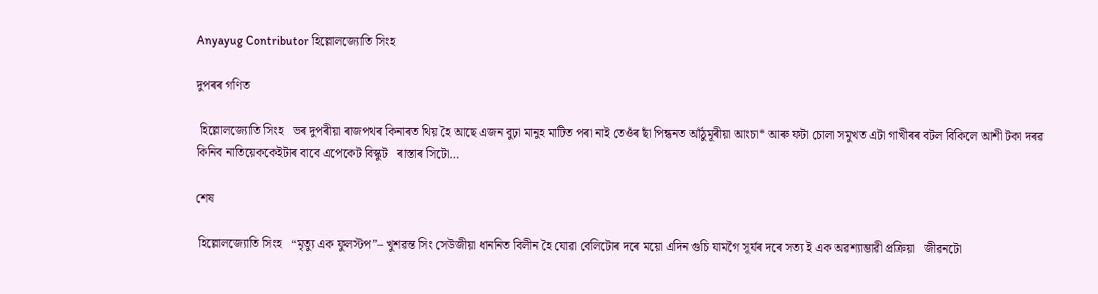Anyayug Contributor হিল্লোলজ্যোতি সিংহ

দুপৰৰ গণিত

 হিল্লোলজ্যোতি সিংহ   ভৰ দুপৰীয়া ৰাজপথৰ কিনাৰত থিয় হৈ আছে এজন বুঢ়া মানুহ মাটিত পৰা নাই তেওঁৰ ছাঁ পিন্ধনত আঁঠুমূৰীয়া আংচা* আৰু ফটা চোলা সমুখত এটা গাখীৰৰ বটল বিকিলে আশী টকা দৰৱ কিনিব নাতিয়েককেইটাৰ বাবে এপেকেট বিস্কুট   ৰাস্তাৰ সিটো…

শেষ

 হিল্লোলজ্যোতি সিংহ   “মৃত্যু এক ফুলস্টপ”– খুশৱন্ত সিং সেউজীয়া ধাননিত বিলীন হৈ যোৱা বেলিটোৰ দৰে ময়ো এদিন গুচি যামগৈ সূৰ্যৰ দৰে সত্য ই এক অৱশ্যাম্ভাৱী প্ৰক্ৰিয়া   জীৱনটো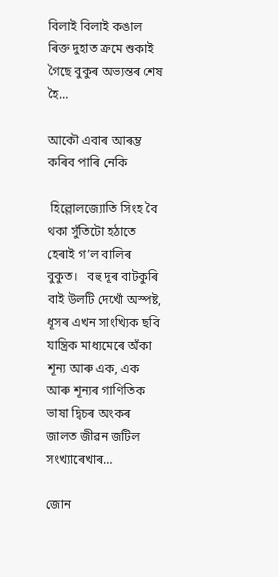বিলাই বিলাই কঙাল ৰিক্ত দুহাত ক্ৰমে শুকাই গৈছে বুকুৰ অভ্যন্তৰ শেষ হৈ…

আকৌ এবাৰ আৰম্ভ কৰিব পাৰি নেকি

 হিল্লোলজ্যোতি সিংহ বৈ থকা সুঁতিটো হঠাতে হেৰাই গ’ল বালিৰ বুকুত।   বহু দূৰ বাটকুৰি বাই উলটি দেখোঁ অস্পষ্ট, ধূসৰ এখন সাংখ্যিক ছবি যান্ত্ৰিক মাধ্যমেৰে অঁকা শূন্য আৰু এক, এক আৰু শূন্যৰ গাণিতিক ভাষা দ্বিচৰ অংকৰ জালত জীৱন জটিল   সংখ্যাৰেখাৰ…

জোন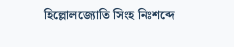হিল্লোলজ্যোতি সিংহ নিঃশব্দে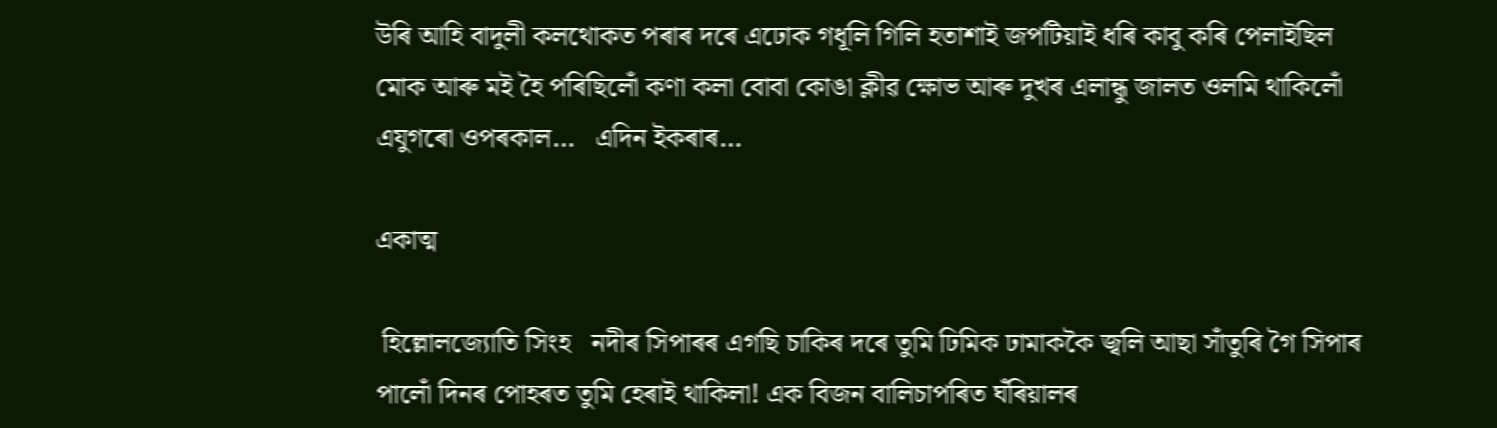উৰি আহি বাদুলী কলথোকত পৰাৰ দৰে এঢোক গধূলি গিলি হতাশাই জপটিয়াই ধৰি কাবু কৰি পেলাইছিল মোক আৰু মই হৈ পৰিছিলোঁ কণা কলা বোবা কোঙা ক্লীৱ ক্ষোভ আৰু দুখৰ এলান্ধু জালত ওলমি থাকিলোঁ এযুগৰো ওপৰকাল…   এদিন ইকৰাৰ…

একাত্ম

 হিল্লোলজ্যোতি সিংহ   নদীৰ সিপাৰৰ এগছি চাকিৰ দৰে তুমি ঢিমিক ঢামাককৈ জ্বলি আছা সাঁতুৰি গৈ সিপাৰ পালোঁ দিনৰ পোহৰত তুমি হেৰাই থাকিলা! এক বিজন বালিচাপৰিত ঘঁৰিয়ালৰ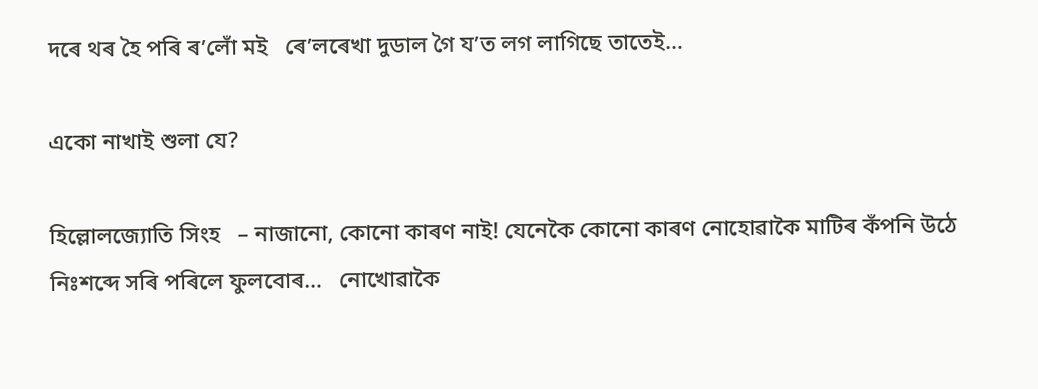দৰে থৰ হৈ পৰি ৰ’লোঁ মই   ৰে’লৰেখা দুডাল গৈ য’ত লগ লাগিছে তাতেই…

একো নাখাই শুলা যে?

হিল্লোলজ্যোতি সিংহ   – নাজানো, কোনো কাৰণ নাই! যেনেকৈ কোনো কাৰণ নোহোৱাকৈ মাটিৰ কঁপনি উঠে নিঃশব্দে সৰি পৰিলে ফুলবোৰ…   নোখোৱাকৈ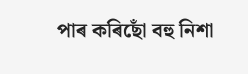পাৰ কৰিছোঁ বহু নিশা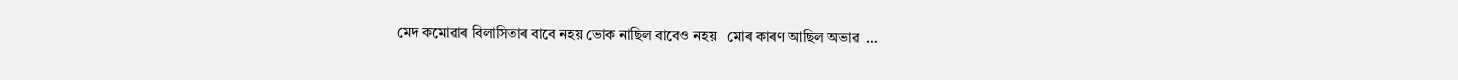মেদ কমোৱাৰ বিলাসিতাৰ বাবে নহয় ভোক নাছিল বাবেও নহয়   মোৰ কাৰণ আছিল অভাৱ  …